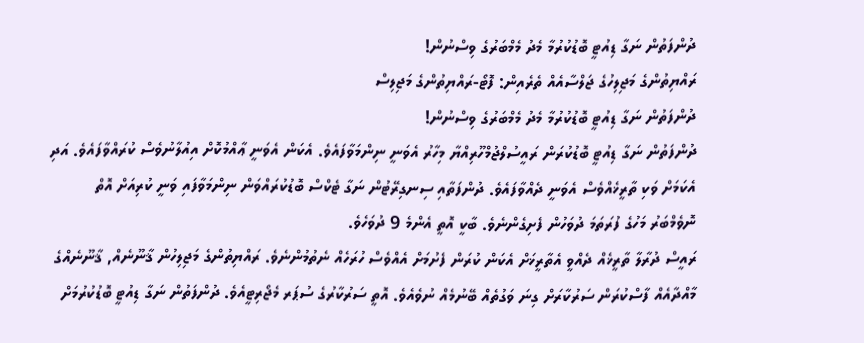ދުންފަތުން ނަގާ ޑިއުޓީ ބޮޑުކުރުމާ މެދު މެމްބަރުގެ ވިސްނުން!
ރައްޔިތުންގެ މަޖިލިހުގެ ޖަލްސާއެއް ތެރެއިން: ފޮޓޯ-ރައްޔިތުންގެ މަޖިލިސް
ދުންފަތުން ނަގާ ޑިއުޓީ ބޮޑުކުރުމާ މެދު މެމްބަރުގެ ވިސްނުން!
ދުންފަތުން ނަގާ ޑިއުޓީ ބޮޑުކުރަން ރައީސުލްޖުމްހޫރިއްޔާ މިހާރު އެވަނީ ނިންމަވާފައެވެ. އެކަން އެވަނީ ޢާއްމުކޮށް އިއުލާނުވެސް ކުރައްވާފައެވެ. އަދި އެކަމަށް ވަކި ތާރީޚެއްވެސް އެވަނީ ދެއްވާފައެވެ. ދުންފަތާއި ސިނގިރޭޓުން ނަގާ ޓެކްސް ބޮޑުކުރައްވަން ނިންމަވާފައި ވަނީ ކުރިއަށް އޮތް ނޮވެމްބަރު މަހުގެ ފުރަތަމަ ދުވަހުން ފެށިގެންނެވެ. ބާކީ އޮތީ އެންމެ 9 ދުވަހެވެ.
ރައީސް ދުރާލާ ތާރީޚެއް ދެއްވީ އެތާރީޚަށް އެކަން ކުރަން ފެށުމަށް އެއްވެސް ހުރަހެއް ނެތުމުންނެވެ. ރައްޔިތުންގެ މަޖިލިހުން ޤާނޫނެއް, ޤާނޫނެއްގެ މާއްދާއެއް ފާސްކުރަން ސަރުކާރަށް ގިނަ ވަގުތެއް ބޭނުމެއް ނުވެއެވެ. އޮތީ ސަރުކާރުގެ ސުޕަރ މެޖޯރިޓީއެވެ. ދުންފަތުން ނަގާ ޑިއުޓީ ބޮޑުކުރުމަށް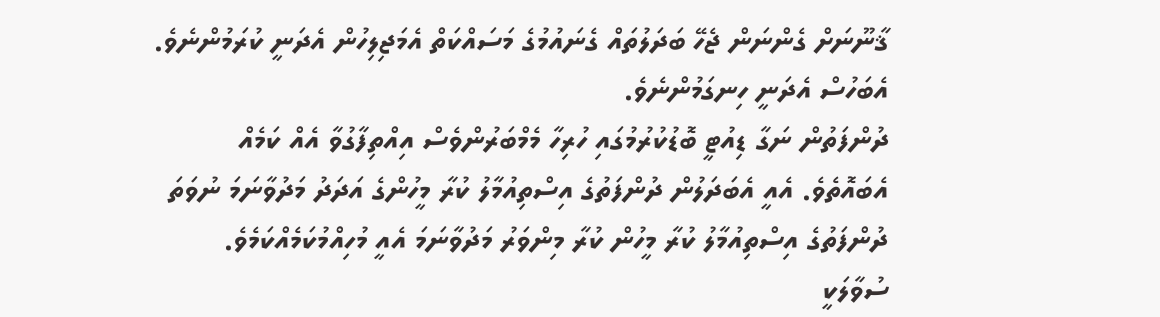ޤާނޫނަށް ގެންނަން ޖެހޭ ބަދަލުތައް ގެނައުމުގެ މަސައްކަތް އެމަޖިލިހުން އެދަނީ ކުރަމުންނެވެ. އެބަހުސް އެދަނީ ހިނގަމުންނެވެ.
ދުންފަތުން ނަގާ ޑިއުޓީ ބޮޑުކުރުމުގައި ހުރިހާ މެމްބަރުންވެސް އިއްތިފާގުވާ އެއް ކަމެއް އެބައޮތެވެ. އެއީ އެބަދަލުން ދުންފަތުގެ އިސްތިއުމާލު ކުރާ މީހުންގެ އަދަދު މަދުވާނަމަ ނުވަތަ ދުންފަތުގެ އިސްތިއުމާލު ކުރާ މީހުން ކުރާ މިންވަރު މަދުވާނަމަ އެއީ މުހިއްމުކަމެއްކަމެވެ. ސުވާލަކީ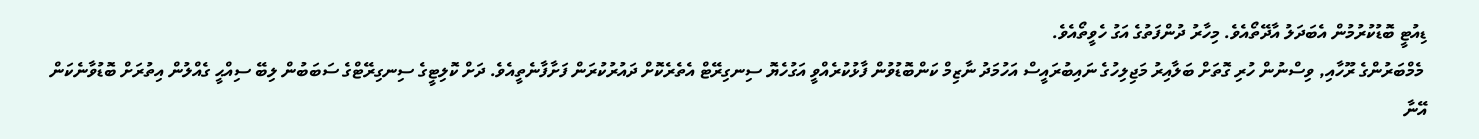ޑިއުޓީ ބޮޑުކުރުމުން އެބަދަލު އާދޭތޯއެވެ. މިހާރު ދުންފަތުގެ އަގު ހެވީތޯއެވެ.
 މެމްބަރުންގެ ރޫހާއި, ވިސްނުން ހުރި ގޮތަށް ބަލާއިރު މަޖިލިހުގެ ނައިބުރައީސް އަހުމަދު ނާޒިމް ކަންބޮޑުވުން ފާޅުކުރެއްވީ އަގުހެޔޮ ސިނގިރޭޓް އެތެރެކޮށް ދައުރުކުރަން ފަށާފާނެތީއެވެ. ދަށް ކޮލިޓީގެ ސިނގިރޭޓްގެ ސަބަބުން ލިބޭ ސިއްޙީ ގެއްލުން އިތުރަށް ބޮޑުވާނެކަން އޭނާ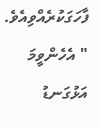ފާހަގަކުރެއްވިއެވެ.
" އެހެންވީމަ އަޅުގަނޑު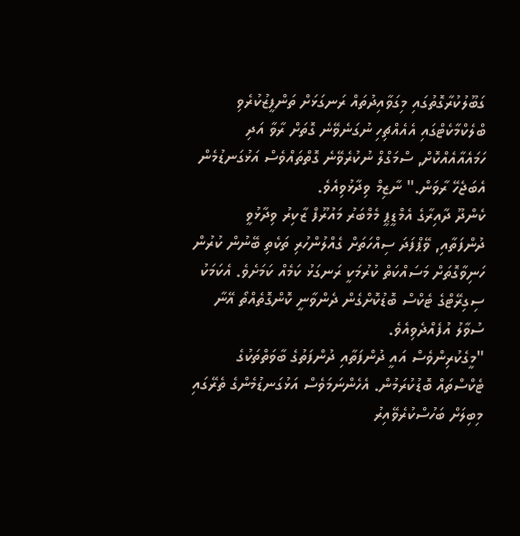ގަބޫލުކުރާގޮތުގައި މިގަވާއިދުތައް ރަނގަޅަށް ތަންފީޒުކުރެވި ބްލެކްމާކެޓްގައި އެއެއްޗިހި ނުގަނެވޭނެ ގޮތަށް ރާވާ އަދި ހަމައެއާއެއްކޮށް, ސްމަގްލް ނުކުރެވޭނެ ގޮތްތައްވެސް އަޅުގަނޑުމެން އެބަޖެހޭ ރާވަން." ނާޒިމް ވިދާޅުވިއެވެ.
ކެންދޫ ދާއިރާގެ އެމްޑީޕީ މެމްބަރު މައުރޫފް ޒާކިރު ވިދާޅުވީ ދުންފަތާއި, ވޭޕްފަދަ ސިއްހަތަށް ގެއްލުންހުރި ތަކެތި ބޭނުން ކުރުން ހަނިވާގޮތަށް މަސައްކަތް ކުރުމަކީ ރަނގަޅު ކަމެއް ކަމަށެވެ. އެކަމަކު ސިގިރޭޓްގެ ޓެކްސް ބޮޑުކޮށްގެން ދެންވާނީ ކޮންގޮތެއްތޯ އޭނާ ސުވާލު އުފެއްދެވިއެވެ.
"މީގެކުރިންވެސް އައީ ދުންފަތާއި ދުންފަތުގެ ބާވަތްތަކުގެ ޓެކްސްތައް ބޮޑުކުރަމުން. އެހެންނަމަވެސް އަޅުގަނޑުމެންގެ ތެރޭގައި މިބިލަށް ބަހުސްކުރެވޭއިރު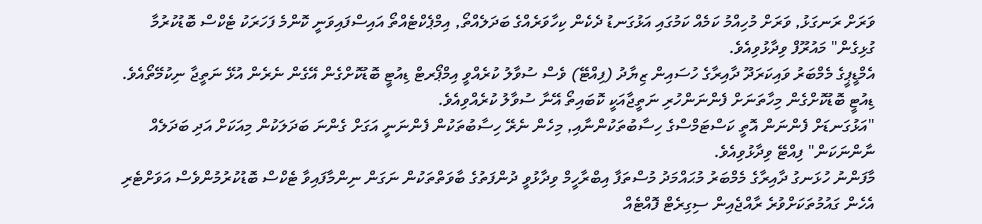ވަރަށް ރަނގަޅު, ވަރަށް މުހިއްމު ކަމެއް ކަމުގައި އަޅުގަނޑު ދެކެން ކިހާވަރެއްގެ ބަދަލެއްތޯ, އިމްޕެކްޓެއްތޯ އައިސްފައިވަނީ ކޮންމެ ފަހަރަކު ޓެކްސް ބޮޑުކުރުމާ ގުޅިގެން" މައުރޫފް ވިދާޅުވިއެވެ.
އެމްޑީޕީގެ މެމްބަރު ވައިކަރަދޫ ދާއިރާގެ ހުސައިން ޒިޔާދު (ފިއްޓޭ) ވެސް ސުވާލު ކުރެއްވީ އިމްޕޯރޓް ޑިއުޓީ ބޮޑުކޮށްގެން އޭގެން ނެރެން އުޅޭ ނަތީޖާ ނިކުމޭތޯއެވެ. ޑިއުޓީ ބޮޑުކޮށްގެން މިހާތަނަށް ފެންނަންހުރި ނަތީޖާއަކީ ކޮބައިތޯ އޭނާ ސުވާލު ކުރެއްވިއެވެ.
"އަޅުގަނޑަށް ފެންނަން އޮތީ ކަސްޓަމްސްގެ ހިސާބުތަކުންނާއި, މިހެން ނެރޭ ހިސާބުތަކުން ފެންނަނީ އަގަށް ގެންނަ ބަދަލަކުން މިއަކަށް އަދި ބަދަލެއް ނާންނަކަން" ފިއްޓޭ ވިދާޅުވިއެވެ.
މާފަންނު ހުޅަނގު ދާއިރާގެ މެމްބަރު މުޙައްމަދު މުސްތަފާ އިބްރާހީމް ވިދާޅުވީ ދުންފަތުގެ ބާވަތްތަކުން ނަގަން ނިންމާފައިވާ ޓެކްސް ބޮޑުކުރުމުންވެސް އަވަށްޓެރި އެހެން ގައުމުތަކަށްވުރެ ރާއްޖެއިން ސިގިރެޓް ފޮއްޓެއް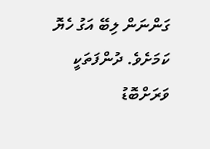ގަންނަން ލިބޭ އަގު ހެޔޮ ކަމަށެވެ. ދުންފަތަކީ ވަރަށްބޮޑު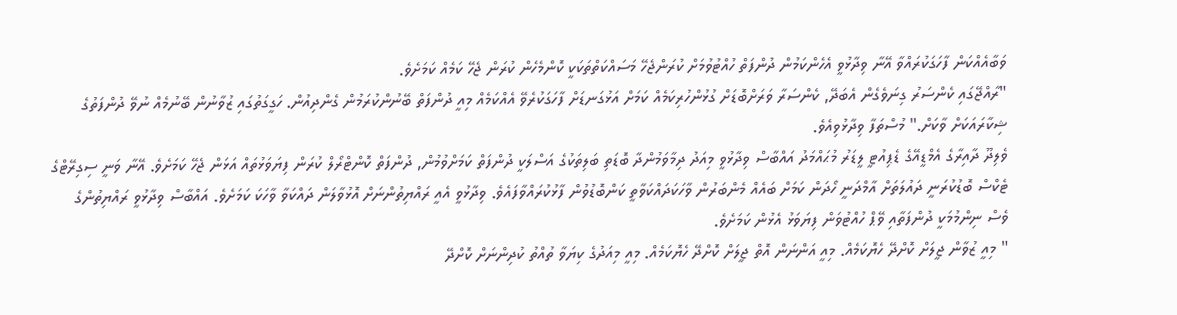ވަބާއެއްކަން ފާހަގަކުރައްވާ އޭނާ ވިދާޅުވީ އެހެންކަމުން ދުންފަތް ހުއްޓުވުމަށް ކުރަންޖެހޭ މަސައްކަތްތަކަކީ ކޮންމެހެން ކުރަން ޖެހޭ ކަމެއް ކަމަށެވެ.
"ރާއްޖޭގައި ކެންސަރު ގިނަވެގެން އެބަދޭ, ކެންސަރާ ވަރަށްބޮޑަށް ގުޅުންހުރިކަމެއް ކަމަށް އަޅުގަނޑަށް ފާހަގަކުރެވޭ އެއްކަމެއް މިއީ ދުންފަތް ބޭނުންކުރަމުން ގެންދިއުން. ހަގީގަތުގައި ޒުވާނުން ބޭނުމެއް ނުވޭ ދުންފަތުގެ ޝިކާރައަކަށް ވާކަށް." މުސްތަފާ ވިދާޅުވިއެވެ.
ވެލިދޫ ދާއިރާގެ އެމްޑީއޭގެ ޑެޕިއުޓީ ލީޑަރު މުޙައްމަދު އައްބާސް ވިދާޅުވީ މިއަދު ދިމާވަމުންދާ ބޮޑަތި ބަލިތަކުގެ އަސްލަކީ ދުންފަތް ކަމަށްވުމުން, ދުންފަތް ކޮންޓްރޯލް ކުރަން ފިޔަވަޅުތައް އަޅަން ޖެހޭ ކަމަށެވެ. އޭނާ ވަނީ ސިގިރޭޓްގެ ޓެކްސް ބޮޑުކުރަނީ ދައުލަތަށް އާމްދަނީ ހޯދަން ކަމަށް ބައެއް މެންބަރުން ވާހަކަދައްކަވާތީ ކަންބޮޑުވުން ފާޅުކުރައްވާފައެވެ. ވިދާޅުވީ އެއީ ރައްޔިތުންނަށް އޮޅުވާލަން ދައްކަވާ ވާހަކަ ކަމަށެވެ. އައްބާސް ވިދާޅުވީ ރައްޔިތުންގެ ވެސް ނިންމުމަކީ ދުންފަތާއި ވޭޕް ހުއްޓުވަން ފިޔަވަޅު އެޅުން ކަމަށެވެ.
" މިއީ ޒުވާން ޖީލަށް ކޮށްދޭ ހެޔޮކަމެއް. މިއީ އަންނަން އޮތް ޖީލަށް ކޮށްދޭ ހެޔޮކަމެއް. މިއީ މިއަދުގެ ކިޔަވާ ތުއްތު ކުދިންނަށް ކޮށްދޭ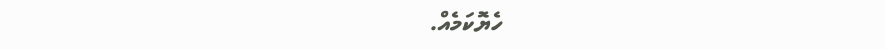ހެޔޮކަމެއް.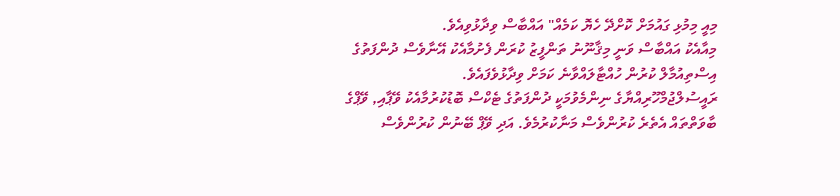މިއީ މިމުޅި ގައުމަށް ކޮށްދޭ ހެޔޮ ކަމެއް" އައްބާސް ވިދާޅުވިއެވެ.
މިއާއެކު އައްބާސް ވަނީ މިޤާނޫނު ތަންފީޒު ކުރަން ފެށުމާއެކު އޭނާވެސް ދުންފަތުގެ އިސްތިއުމާލް ކުރުން ހުއްޓާލައްވާނެ ކަމަށް ވިދާޅުވެފައެވެ.
ރައީސުލްޖުމްހޫރިއްޔާގެ ނިންމެވުމަކީ ދުންފަތުގެ ޓެކްސް ބޮޑުކުރުމާއެކު ވޭޕާއި, ވޭޕްގެ ބާވަތްތައް އެތެރެ ކުރުންވެސް މަނާކުރުމެވެ. އަދި ވޭޕް ބޭނުން ކުރުންވެސް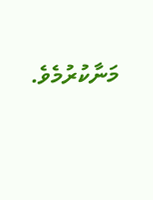މަނާކުރުމެވެ.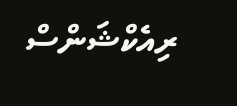ރިއެކްޝަންސް